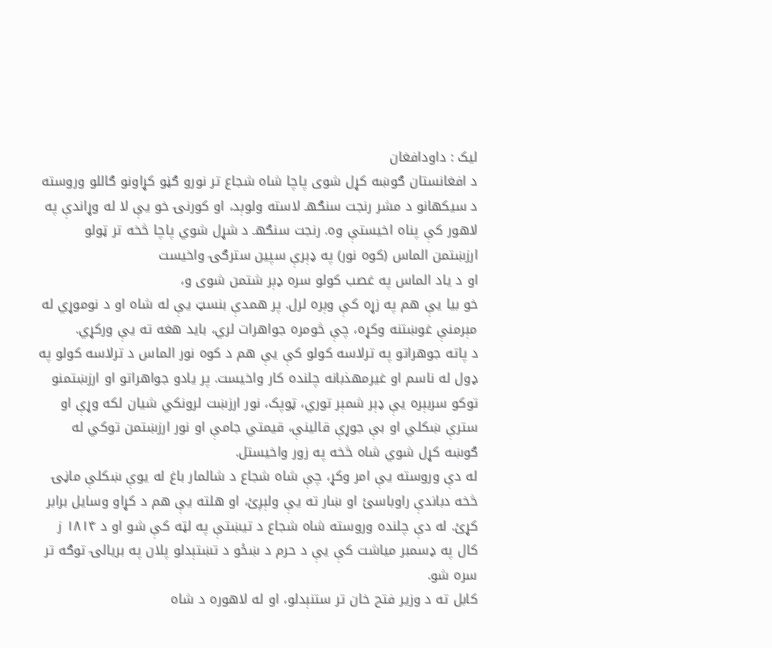لیک : داودافغان
د افغانستان ګوښه کړل شوی پاچا شاه شجاع تر نورو ګڼو کړاونو ګاللو وروسته د سیکهانو د مشر رنجت سنګهـ لاسته ولوېد، او کورنۍ خو یې لا له وړاندې په لاهور کې پناه اخیستې وه. رنجت سنګهـ د شړل شوي پاچا څخه تر ټولو ارزښتمن الماس (کوه نور) په ډېرې سپين سترګۍ واخیست
او د یاد الماس په غصب کولو سره ډېر شتمن شوی و،
خو بیا یې هم په زړه کې وېره لرل. پر همدې بنسټ یې له شاه او د نوموړي له مېرمنې غوښتنه وکړه، چې څومره جواهرات لري، باید هغه ته یې ورکړي.
د پاته جوهراتو په ترلاسه کولو کې یې هم د کوه نور الماس د ترلاسه کولو په ډول له ناسم او غیرمهذبانه چلنده کار واخیست. پر یادو جواهراتو او ارزښتمنو توکو سربېره یې ډېر شمېر توري، ټوپک، نور ارزښت لرونکي شیان لکه وړې او سترې ښکلي او بې جوړې قالینې، قیمتي جامې او نور ارزښتمن توکي له ګوښه کړل شوي شاه څخه په زور واخیستل.
له دې وروسته یې امر وکړ، چې شاه شجاع د شالمار باغ له یوې ښکلې ماڼۍ څخه دباندې راوباسئ او ښار ته یې ولېږئ، او هلته یې هم د کړاو وسایل برابر کړئ. له دې چلنده وروسته شاه شجاع د تيښتې په لټه کې شو او د ۱۸۱۴ ز کال په ډسمبر میاشت کې یې د حرم د ښځو د تښتېدلو پلان په بریالۍ توګه تر سره شو.
کابل ته د وزیر فتح خان تر ستنېدلو، او له لاهوره د شاه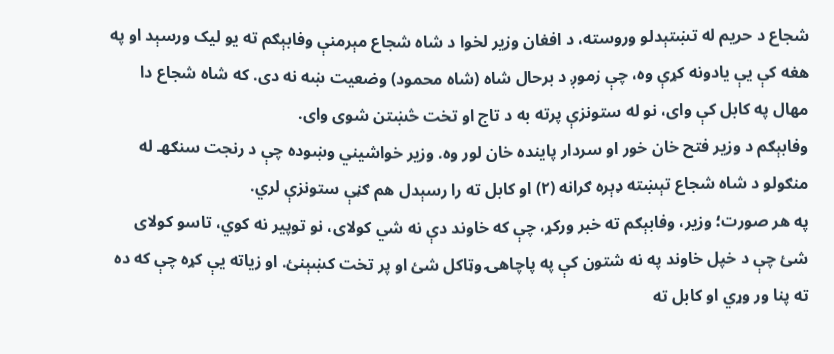شجاع د حریم له تښتېدلو وروسته، د افغان وزیر لخوا د شاه شجاع مېرمنې وفابېګم ته یو لیک ورسېد او په هغه کې یې یادونه کړې وه، چې زموږ د برحال شاه (شاه محمود) وضعیت ښه نه دی. که شاه شجاع دا مهال په کابل کې وای، نو له ستونزې پرته به د تاج او تخت څښتن شوی وای.
وفابېګم د وزیر فتح خان خور او سردار پاینده خان لور وه. وزیر خواشيني وښوده چې د رنجت سنګهـ له منګولو د شاه شجاع تېښته ډېره ګرانه (۲) او کابل ته را رسېدل هم ګڼې ستونزې لري.
په هر صورت؛ وزیر، وفابېګم ته خبر ورکړ، چې که خاوند دې نه شي کولای، نو توپیر نه کوي، تاسو کولای شئ چې د خپل خاوند په نه شتون کې په پاچاهۍ وټاکل شئ او پر تخت کښېنئ. او زیاته یې کړه چې که ده ته پنا ور وړي او کابل ته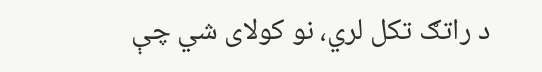د راتګ تکل لري، نو کولای شي چې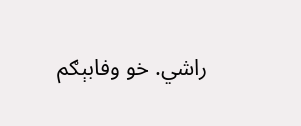راشي. خو وفابېګم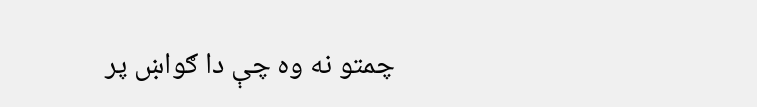چمتو نه وه چې دا ګواښ پر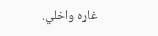غاړه واخلي.